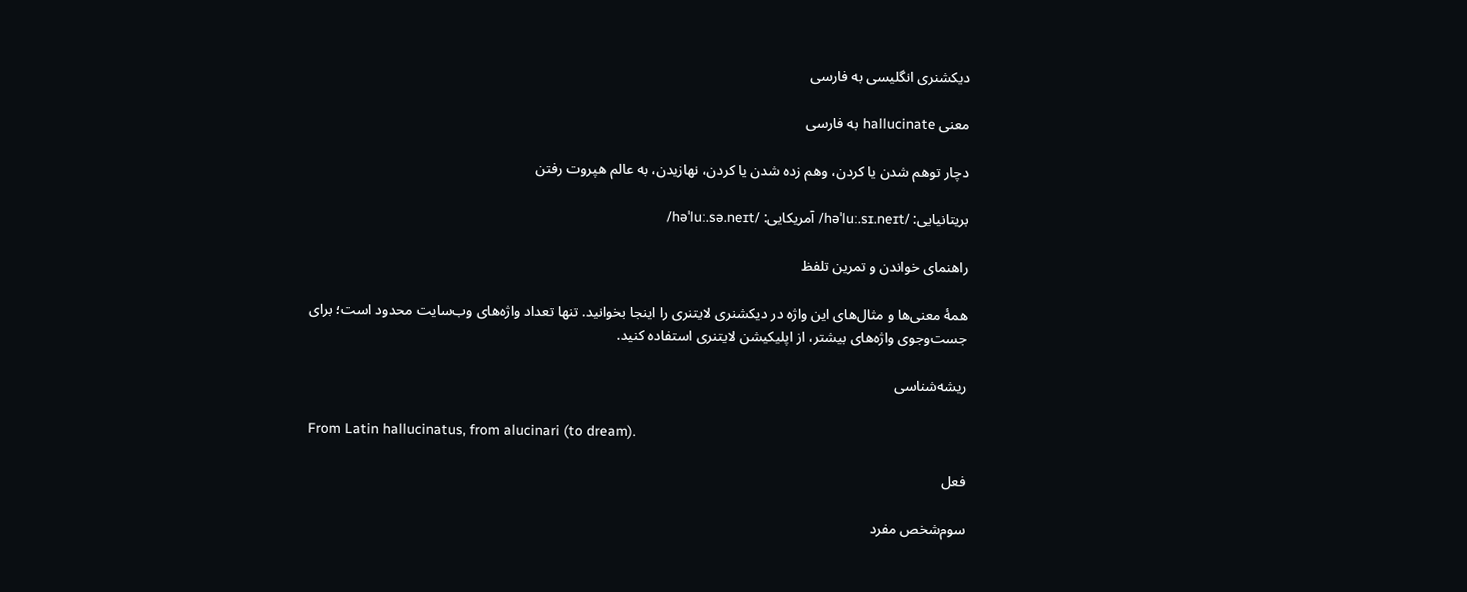دیکشنری انگلیسی به فارسی

معنی hallucinate به فارسی

دچار توهم شدن یا کردن، وهم زده شدن یا کردن، نهازیدن، به عالم هپروت رفتن

بریتانیایی: /həˈluː.sɪ.neɪt/ آمریکایی: /həˈluː.sə.neɪt/

راهنمای خواندن و تمرین تلفظ

همهٔ معنی‌ها و مثال‌های این واژه در دیکشنری لایتنری را اینجا بخوانید. تنها تعداد واژه‌های وب‌سایت محدود است؛ برای جست‌وجوی واژه‌های بیشتر، از اپلیکیشن لایتنری استفاده کنید.

ریشه‌شناسی

From Latin hallucinatus, from alucinari (to dream).

فعل

سوم‌شخص مفرد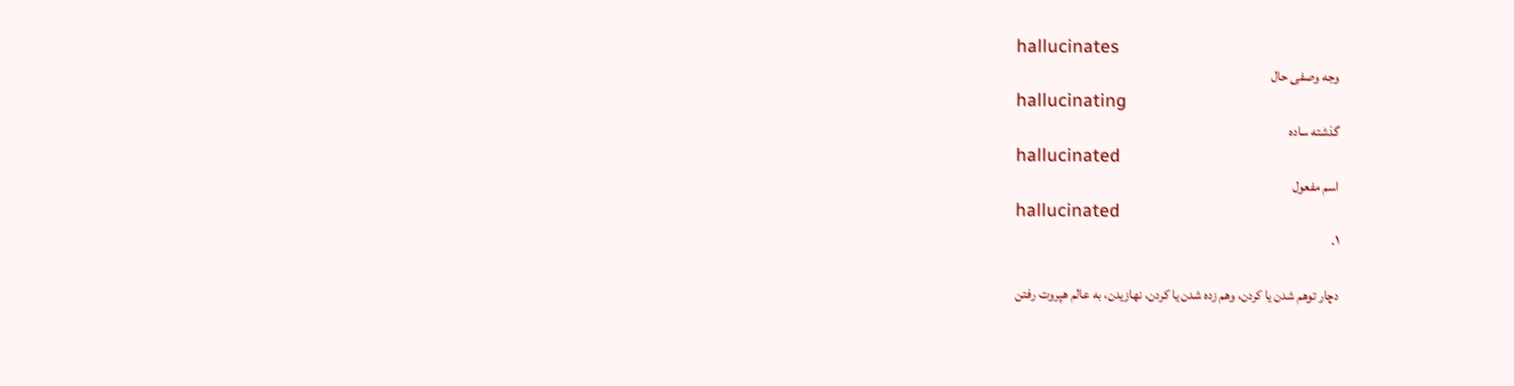hallucinates
وجه وصفی حال
hallucinating
گذشته ساده
hallucinated
اسم مفعول
hallucinated
۱.

دچار توهم شدن یا کردن، وهم زده شدن یا کردن، نهازیدن، به عالم هپروت رفتن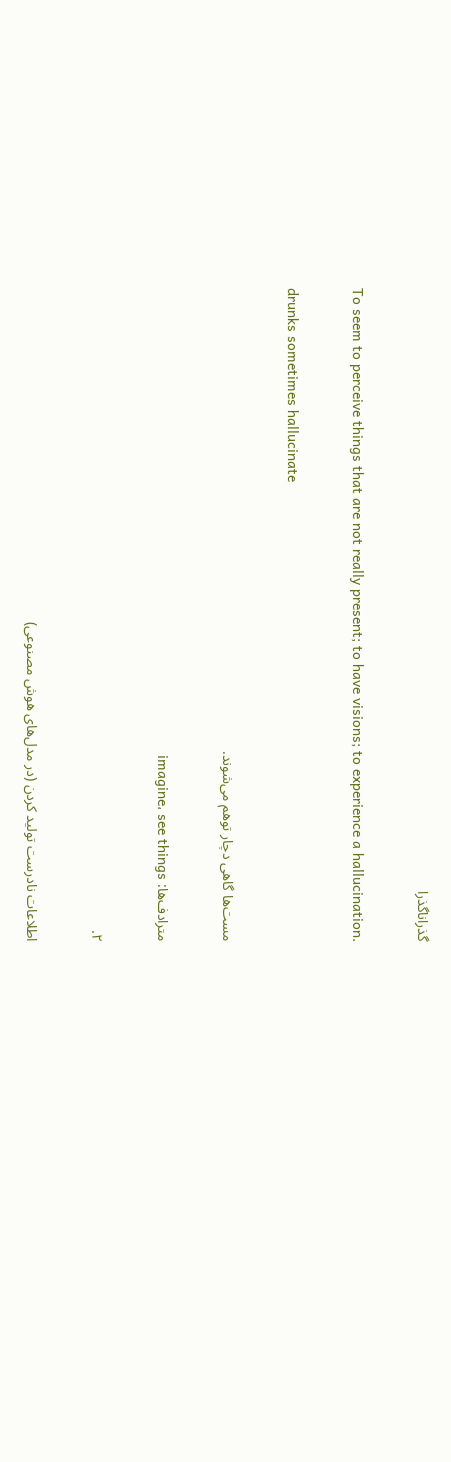گذراناگذرا

To seem to perceive things that are not really present; to have visions; to experience a hallucination.

drunks sometimes hallucinate

مست‌ها گاهی دچار توهم می‌شوند.

مترادف‌ها: imagine، see things

۲.

اطلاعات نادرست تولید کردن (در مدل‌های هوش مصنوعی)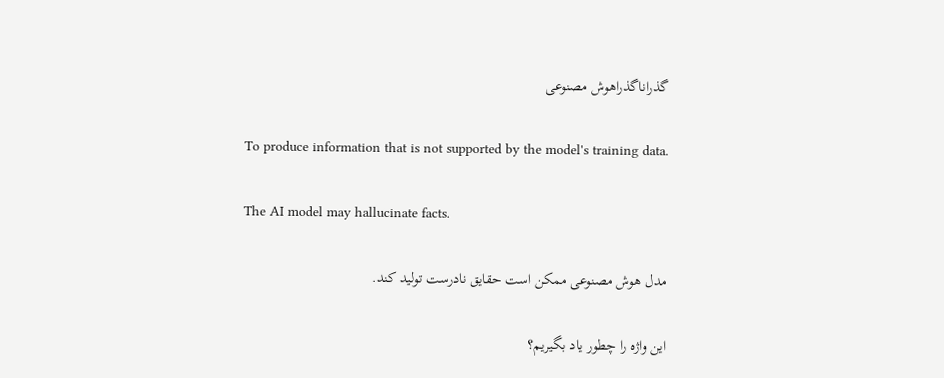گذراناگذراهوش مصنوعی

To produce information that is not supported by the model's training data.

The AI model may hallucinate facts.

مدل هوش مصنوعی ممکن است حقایق نادرست تولید کند.

این واژه را چطور یاد بگیریم؟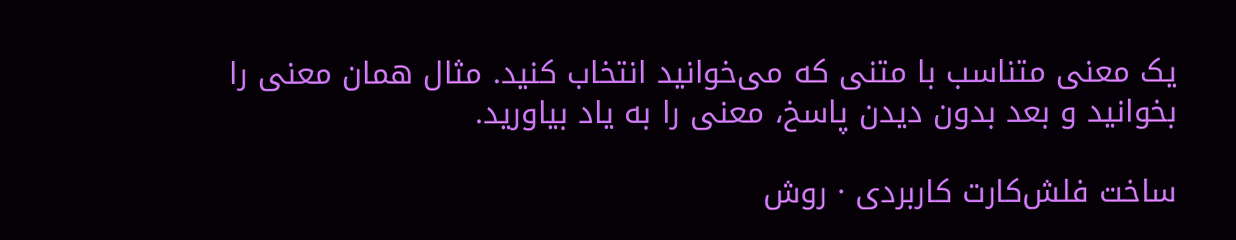یک معنی متناسب با متنی که می‌خوانید انتخاب کنید. مثال همان معنی را بخوانید و بعد بدون دیدن پاسخ، معنی را به یاد بیاورید.

ساخت فلش‌کارت کاربردی · روش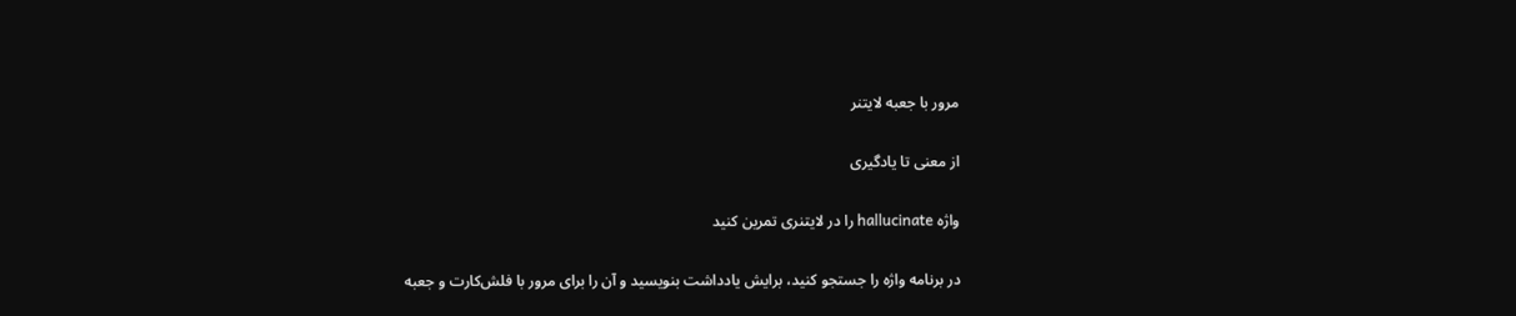مرور با جعبه لایتنر

از معنی تا یادگیری

واژه hallucinate را در لایتنری تمرین کنید

در برنامه واژه را جستجو کنید، برایش یادداشت بنویسید و آن را برای مرور با فلش‌کارت و جعبه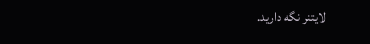لایتنر نگه دارید.